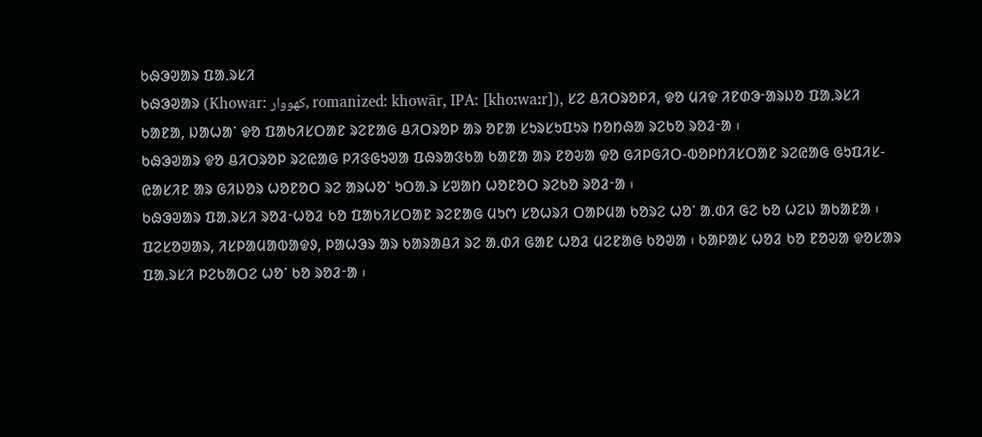ᱠᱷᱳᱣᱟᱨ ᱯᱟᱹᱨᱥᱤ
ᱠᱷᱳᱣᱟᱨ (Khowar: کھووار, romanized: khowār, IPA: [khoːwaːr]), ᱥᱮ ᱪᱤᱛᱨᱚᱞᱤ, ᱫᱚ ᱢᱤᱫ ᱤᱱᱰᱳᱼᱟᱨᱡᱚ ᱯᱟᱹᱨᱥᱤ ᱠᱟᱱᱟ, ᱡᱟᱦᱟᱸ ᱫᱚ ᱯᱟᱠᱤᱥᱛᱟᱱ ᱨᱮᱱᱟᱜ ᱪᱤᱛᱨᱚᱞ ᱟᱨ ᱚᱱᱟ ᱥᱩᱨᱥᱩᱯᱩᱨ ᱴᱚᱴᱷᱟ ᱨᱮᱠᱚ ᱨᱚᱲᱼᱟ ᱾
ᱠᱷᱳᱣᱟᱨ ᱫᱚ ᱪᱤᱛᱨᱚᱞ ᱨᱮᱭᱟᱜ ᱞᱤᱝᱜᱩᱣᱟ ᱯᱷᱨᱟᱝᱠᱟ ᱠᱟᱱᱟ ᱟᱨ ᱱᱚᱶᱟ ᱫᱚ ᱜᱤᱞᱜᱤᱛ-ᱵᱚᱞᱴᱤᱥᱛᱟᱱ ᱨᱮᱭᱟᱜ ᱜᱩᱯᱤᱥ-ᱭᱟᱥᱤᱱ ᱟᱨ ᱜᱤᱡᱚᱨ ᱦᱚᱱᱚᱛ ᱨᱮ ᱟᱨᱦᱚᱸ ᱩᱛᱟᱹᱨ ᱥᱣᱟᱴ ᱦᱚᱱᱚᱛ ᱨᱮᱠᱚ ᱨᱚᱲᱼᱟ ᱾
ᱠᱷᱳᱣᱟᱨ ᱯᱟᱹᱨᱥᱤ ᱨᱚᱲᱼᱦᱚᱲ ᱠᱚ ᱯᱟᱠᱤᱥᱛᱟᱱ ᱨᱮᱱᱟᱜ ᱢᱩᱬ ᱥᱚᱦᱨᱤ ᱛᱟᱞᱢᱟ ᱠᱚᱨᱮ ᱦᱚᱸ ᱟᱹᱰᱤ ᱜᱮ ᱠᱚ ᱦᱮᱡ ᱟᱠᱟᱱᱟ ᱾ ᱯᱮᱥᱚᱣᱟᱨ, ᱤᱥᱞᱟᱢᱟᱵᱟᱫᱽ, ᱞᱟᱦᱳᱨ ᱟᱨ ᱠᱟᱨᱟᱪᱤ ᱨᱮ ᱟᱹᱰᱤ ᱜᱟᱱ ᱦᱚᱲ ᱢᱮᱱᱟᱜ ᱠᱚᱣᱟ ᱾ ᱠᱟᱞᱟᱥ ᱦᱚᱲ ᱠᱚ ᱱᱚᱶᱟ ᱫᱚᱥᱟᱨ ᱯᱟᱹᱨᱥᱤ ᱞᱮᱠᱟᱛᱮ ᱦᱚᱸ ᱠᱚ ᱨᱚᱲᱼᱟ ᱾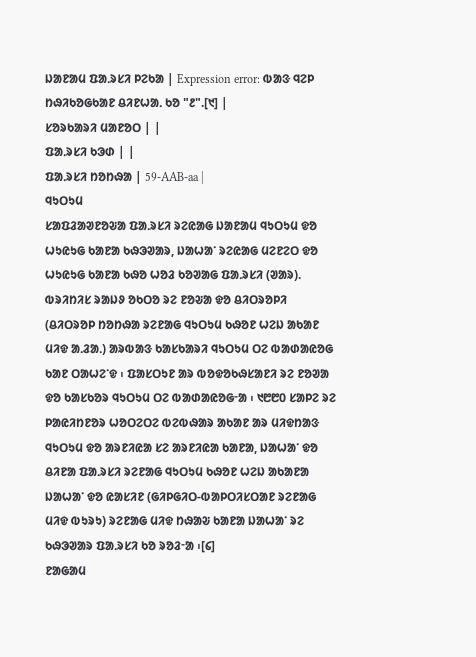ᱡᱟᱱᱟᱢ ᱯᱟᱹᱨᱥᱤ ᱞᱮᱠᱟ | Expression error: ᱵᱟᱝ ᱧᱮᱞ ᱴᱷᱤᱠᱚᱜᱠᱟᱱ ᱪᱤᱱᱦᱟᱹ ᱠᱚ "᱒".[᱑] |
ᱥᱚᱨᱠᱟᱨᱤ ᱢᱟᱱᱚᱛ | |
ᱯᱟᱹᱨᱥᱤ ᱠᱳᱰ | |
ᱯᱟᱹᱨᱥᱤ ᱴᱚᱴᱷᱟ | 59-AAB-aa |
ᱧᱩᱛᱩᱢ
ᱥᱟᱯᱲᱟᱣᱱᱚᱶᱟ ᱯᱟᱹᱨᱥᱤ ᱨᱮᱭᱟᱜ ᱡᱟᱱᱟᱢ ᱧᱩᱛᱩᱢ ᱫᱚ ᱦᱩᱭᱩᱜ ᱠᱟᱱᱟ ᱠᱷᱳᱣᱟᱨ, ᱡᱟᱦᱟᱸ ᱨᱮᱭᱟᱜ ᱢᱮᱱᱮᱛ ᱫᱚ ᱦᱩᱭᱩᱜ ᱠᱟᱱᱟ ᱠᱷᱚ ᱦᱚᱲ ᱠᱚᱣᱟᱜ ᱯᱟᱹᱨᱥᱤ (ᱣᱟᱨ). ᱵᱨᱤᱴᱤᱥ ᱨᱟᱡᱽ ᱚᱠᱛᱚ ᱨᱮ ᱱᱚᱶᱟ ᱫᱚ ᱪᱤᱛᱨᱚᱞᱤ (ᱪᱤᱛᱨᱚᱞ ᱴᱚᱴᱷᱟ ᱨᱮᱱᱟᱜ ᱧᱩᱛᱩᱢ ᱠᱷᱚᱱ ᱦᱮᱡ ᱟᱠᱟᱱ ᱢᱤᱫ ᱟᱹᱲᱟᱹ) ᱟᱨᱵᱟᱝ ᱠᱟᱥᱠᱟᱨᱤ ᱧᱩᱛᱩᱢ ᱛᱮ ᱵᱟᱰᱟᱭᱚᱜ ᱠᱟᱱ ᱛᱟᱦᱮᱸᱫ ᱾ ᱯᱟᱥᱛᱩᱱ ᱟᱨ ᱵᱚᱫᱚᱠᱷᱥᱟᱱᱤ ᱨᱮ ᱱᱚᱣᱟ ᱫᱚ ᱠᱟᱥᱠᱚᱨ ᱧᱩᱛᱩᱢ ᱛᱮ ᱵᱟᱰᱟᱭᱚᱜᱼᱟ ᱾ ᱑᱘᱘᱐ ᱥᱟᱞᱮ ᱨᱮ ᱞᱟᱭᱤᱴᱱᱚᱨ ᱦᱚᱛᱮᱛᱮ ᱵᱮᱵᱷᱟᱨ ᱟᱠᱟᱱ ᱟᱨ ᱢᱤᱫᱴᱟᱝ ᱧᱩᱛᱩᱢ ᱫᱚ ᱟᱨᱱᱤᱭᱟ ᱥᱮ ᱟᱨᱱᱤᱭᱟ ᱠᱟᱱᱟ, ᱡᱟᱦᱟᱸ ᱫᱚ ᱪᱤᱱᱟ ᱯᱟᱹᱨᱥᱤ ᱨᱮᱱᱟᱜ ᱧᱩᱛᱩᱢ ᱠᱷᱚᱱ ᱦᱮᱡ ᱟᱠᱟᱱᱟ ᱡᱟᱦᱟᱸ ᱫᱚ ᱭᱟᱥᱤᱱ (ᱜᱤᱞᱜᱤᱛ-ᱵᱟᱞᱛᱤᱥᱛᱟᱱ ᱨᱮᱱᱟᱜ ᱢᱤᱫ ᱵᱩᱨᱩ) ᱨᱮᱱᱟᱜ ᱢᱤᱫ ᱴᱷᱟᱶ ᱠᱟᱱᱟ ᱡᱟᱦᱟᱸ ᱨᱮ ᱠᱷᱳᱣᱟᱨ ᱯᱟᱹᱨᱥᱤ ᱠᱚ ᱨᱚᱲᱼᱟ ᱾[᱔]
ᱱᱟᱜᱟᱢ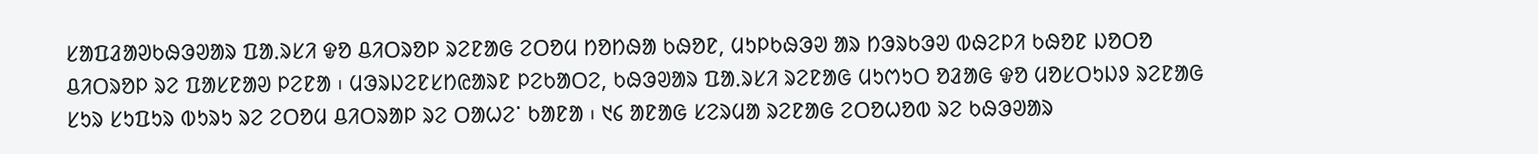ᱥᱟᱯᱲᱟᱣᱠᱷᱳᱣᱟᱨ ᱯᱟᱹᱨᱥᱤ ᱫᱚ ᱪᱤᱛᱨᱚᱞ ᱨᱮᱱᱟᱜ ᱮᱛᱚᱢ ᱴᱚᱴᱷᱟ ᱠᱷᱚᱱ, ᱢᱩᱞᱠᱷᱳᱣ ᱟᱨ ᱴᱳᱨᱠᱳᱣ ᱵᱷᱮᱞᱤ ᱠᱷᱚᱱ ᱡᱚᱛᱚ ᱪᱤᱛᱨᱚᱞ ᱨᱮ ᱯᱟᱥᱱᱟᱣ ᱞᱮᱱᱟ ᱾ ᱢᱳᱨᱡᱮᱱᱥᱴᱭᱟᱨᱱ ᱞᱮᱠᱟᱛᱮ, ᱠᱷᱳᱣᱟᱨ ᱯᱟᱹᱨᱥᱤ ᱨᱮᱱᱟᱜ ᱢᱩᱬᱩᱛ ᱚᱲᱟᱜ ᱫᱚ ᱢᱚᱥᱛᱩᱡᱽ ᱨᱮᱱᱟᱜ ᱥᱩᱨ ᱥᱩᱯᱩᱨ ᱵᱩᱨᱩ ᱨᱮ ᱮᱛᱚᱢ ᱪᱤᱛᱨᱟᱞ ᱨᱮ ᱛᱟᱦᱮᱸ ᱠᱟᱱᱟ ᱾ ᱑᱔ ᱟᱱᱟᱜ ᱥᱮᱨᱢᱟ ᱨᱮᱱᱟᱜ ᱮᱛᱚᱦᱚᱵ ᱨᱮ ᱠᱷᱳᱣᱟᱨ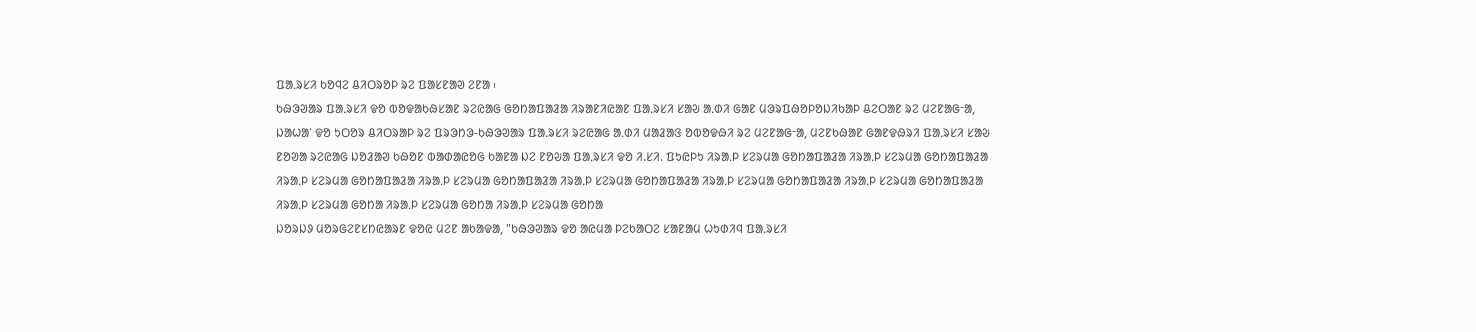ᱯᱟᱹᱨᱥᱤ ᱠᱚᱧᱮ ᱪᱤᱛᱨᱚᱞ ᱨᱮ ᱯᱟᱥᱱᱟᱣ ᱮᱱᱟ ᱾
ᱠᱷᱳᱣᱟᱨ ᱯᱟᱹᱨᱥᱤ ᱫᱚ ᱵᱚᱫᱟᱠᱷᱥᱟᱱ ᱨᱮᱭᱟᱜ ᱜᱚᱴᱟᱯᱟᱲᱟ ᱤᱨᱟᱱᱤᱭᱟᱱ ᱯᱟᱹᱨᱥᱤ ᱥᱟᱶ ᱟᱹᱰᱤ ᱜᱟᱱ ᱢᱳᱨᱯᱷᱚᱞᱚᱡᱤᱠᱟᱞ ᱪᱮᱛᱟᱱ ᱨᱮ ᱢᱮᱱᱟᱜᱼᱟ, ᱡᱟᱦᱟᱸ ᱫᱚ ᱩᱛᱚᱨ ᱪᱤᱛᱨᱟᱞ ᱨᱮ ᱯᱨᱳᱴᱳ-ᱠᱷᱳᱣᱟᱨ ᱯᱟᱹᱨᱥᱤ ᱨᱮᱭᱟᱜ ᱟᱹᱰᱤ ᱢᱟᱲᱟᱝ ᱚᱵᱚᱫᱷᱤ ᱨᱮ ᱢᱮᱱᱟᱜᱼᱟ, ᱢᱮᱱᱠᱷᱟᱱ ᱜᱟᱱᱫᱷᱨᱤ ᱯᱟᱹᱨᱥᱤ ᱥᱟᱶ ᱱᱚᱣᱟ ᱨᱮᱭᱟᱜ ᱡᱚᱲᱟᱣ ᱠᱷᱚᱱ ᱵᱟᱰᱟᱭᱚᱜ ᱠᱟᱱᱟ ᱡᱮ ᱱᱚᱶᱟ ᱯᱟᱹᱨᱥᱤ ᱫᱚ ᱤ.ᱥᱤ. ᱯᱩᱭᱞᱩ ᱤᱨᱟᱹᱞ ᱥᱮᱨᱢᱟ ᱜᱚᱴᱟᱯᱟᱲᱟ ᱤᱨᱟᱹᱞ ᱥᱮᱨᱢᱟ ᱜᱚᱴᱟᱯᱟᱲᱟ ᱤᱨᱟᱹᱞ ᱥᱮᱨᱢᱟ ᱜᱚᱴᱟᱯᱟᱲᱟ ᱤᱨᱟᱹᱞ ᱥᱮᱨᱢᱟ ᱜᱚᱴᱟᱯᱟᱲᱟ ᱤᱨᱟᱹᱞ ᱥᱮᱨᱢᱟ ᱜᱚᱴᱟᱯᱟᱲᱟ ᱤᱨᱟᱹᱞ ᱥᱮᱨᱢᱟ ᱜᱚᱴᱟᱯᱟᱲᱟ ᱤᱨᱟᱹᱞ ᱥᱮᱨᱢᱟ ᱜᱚᱴᱟᱯᱟᱲᱟ ᱤᱨᱟᱹᱞ ᱥᱮᱨᱢᱟ ᱜᱚᱴᱟ ᱤᱨᱟᱹᱞ ᱥᱮᱨᱢᱟ ᱜᱚᱴᱟ ᱤᱨᱟᱹᱞ ᱥᱮᱨᱢᱟ ᱜᱚᱴᱟ
ᱡᱚᱨᱡᱽ ᱢᱚᱨᱜᱮᱱᱥᱴᱭᱟᱨᱱ ᱫᱚᱭ ᱢᱮᱱ ᱟᱠᱟᱫᱟ, "ᱠᱷᱳᱣᱟᱨ ᱫᱚ ᱟᱭᱢᱟ ᱞᱮᱠᱟᱛᱮ ᱥᱟᱱᱟᱢ ᱦᱩᱰᱤᱧ ᱯᱟᱹᱨᱥᱤ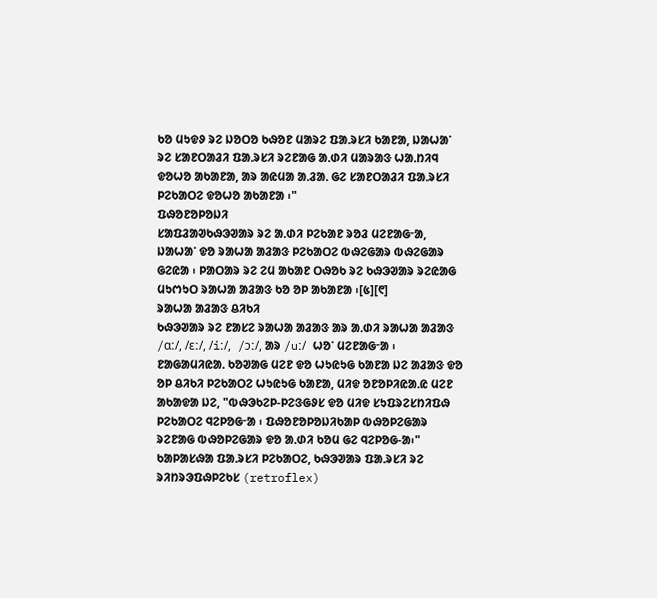ᱠᱚ ᱢᱩᱫᱽ ᱨᱮ ᱡᱚᱛᱚ ᱠᱷᱚᱱ ᱢᱟᱨᱮ ᱯᱟᱹᱨᱥᱤ ᱠᱟᱱᱟ, ᱡᱟᱦᱟᱸ ᱨᱮ ᱥᱟᱱᱛᱟᱲᱤ ᱯᱟᱹᱨᱥᱤ ᱨᱮᱱᱟᱜ ᱟᱹᱰᱤ ᱢᱟᱨᱟᱝ ᱦᱟᱹᱴᱤᱧ ᱫᱚᱦᱚ ᱟᱠᱟᱱᱟ, ᱟᱨ ᱟᱭᱢᱟ ᱟᱹᱲᱟᱹ ᱜᱮ ᱥᱟᱱᱛᱟᱲᱤ ᱯᱟᱹᱨᱥᱤ ᱞᱮᱠᱟᱛᱮ ᱫᱚᱦᱚ ᱟᱠᱟᱱᱟ ᱾"
ᱯᱷᱚᱱᱚᱞᱚᱡᱤ
ᱥᱟᱯᱲᱟᱣᱠᱷᱳᱣᱟᱨ ᱨᱮ ᱟᱹᱰᱤ ᱞᱮᱠᱟᱱ ᱨᱚᱲ ᱢᱮᱱᱟᱜᱼᱟ, ᱡᱟᱦᱟᱸ ᱫᱚ ᱨᱟᱦᱟ ᱟᱲᱟᱝ ᱞᱮᱠᱟᱛᱮ ᱵᱷᱮᱜᱟᱨ ᱵᱷᱮᱜᱟᱨ ᱜᱮᱭᱟ ᱾ ᱞᱟᱛᱟᱨ ᱨᱮ ᱮᱢ ᱟᱠᱟᱱ ᱛᱷᱚᱠ ᱨᱮ ᱠᱷᱳᱣᱟᱨ ᱨᱮᱭᱟᱜ ᱢᱩᱬᱩᱛ ᱨᱟᱦᱟ ᱟᱲᱟᱝ ᱠᱚ ᱚᱞ ᱟᱠᱟᱱᱟ ᱾[᱕][᱖]
ᱨᱟᱦᱟ ᱟᱲᱟᱝ ᱪᱤᱠᱤ
ᱠᱷᱳᱣᱟᱨ ᱨᱮ ᱱᱟᱥᱮ ᱨᱟᱦᱟ ᱟᱲᱟᱝ ᱟᱨ ᱟᱹᱰᱤ ᱨᱟᱦᱟ ᱟᱲᱟᱝ /ɑː/, /ɛː/, /iː/, /ɔː/, ᱟᱨ /uː/ ᱦᱚᱸ ᱢᱮᱱᱟᱜᱼᱟ ᱾ ᱱᱟᱜᱟᱢᱤᱭᱟᱹ ᱠᱚᱣᱟᱜ ᱢᱮᱱ ᱫᱚ ᱦᱩᱭᱩᱜ ᱠᱟᱱᱟ ᱡᱮ ᱟᱲᱟᱝ ᱫᱚ ᱚᱞ ᱪᱤᱠᱤ ᱞᱮᱠᱟᱛᱮ ᱦᱩᱭᱩᱜ ᱠᱟᱱᱟ, ᱢᱤᱫ ᱚᱱᱚᱞᱤᱭᱟᱹᱭ ᱢᱮᱱ ᱟᱠᱟᱫᱟ ᱡᱮ, "ᱵᱷᱳᱠᱮᱞ-ᱞᱮᱝᱜᱽᱥ ᱫᱚ ᱢᱤᱫ ᱥᱩᱯᱨᱮᱥᱴᱤᱯᱷ ᱞᱮᱠᱟᱛᱮ ᱧᱮᱞᱚᱜᱼᱟ ᱾ ᱯᱷᱚᱱᱚᱞᱚᱡᱤᱠᱟᱞ ᱵᱷᱚᱞᱮᱜᱟᱨ ᱨᱮᱱᱟᱜ ᱵᱷᱚᱞᱮᱜᱟᱨ ᱫᱚ ᱟᱹᱰᱤ ᱠᱚᱢ ᱜᱮ ᱧᱮᱞᱚᱜ-ᱟ᱾" ᱠᱟᱞᱟᱥᱷᱟ ᱯᱟᱹᱨᱥᱤ ᱞᱮᱠᱟᱛᱮ, ᱠᱷᱳᱣᱟᱨ ᱯᱟᱹᱨᱥᱤ ᱨᱮ ᱨᱤᱴᱨᱳᱯᱷᱞᱮᱠᱥ (retroflex)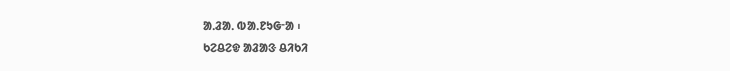ᱟᱹᱲᱟᱹ ᱵᱟᱹᱱᱩᱜᱼᱟ ᱾
ᱠᱮᱪᱮᱫ ᱟᱲᱟᱝ ᱪᱤᱠᱤ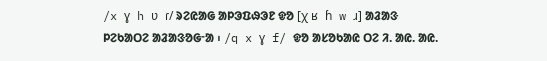/x ɣ h ʋ ɾ/ ᱨᱮᱭᱟᱜ ᱟᱞᱳᱯᱷᱳᱱ ᱫᱚ [χ ʁ ɦ w ɹ] ᱟᱲᱟᱝ ᱞᱮᱠᱟᱛᱮ ᱟᱲᱟᱝᱚᱜᱼᱟ ᱾ /q x ɣ f/ ᱫᱚ ᱟᱥᱚᱠᱟᱭ ᱛᱮ ᱤ. ᱟᱭ. ᱟᱭ.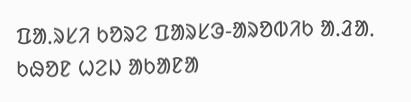ᱯᱟᱹᱨᱥᱤ ᱠᱚᱨᱮ ᱯᱟᱨᱥᱳ-ᱟᱨᱚᱵᱤᱠ ᱟᱹᱲᱟᱹ ᱠᱷᱚᱱ ᱦᱮᱡ ᱟᱠᱟᱱᱟ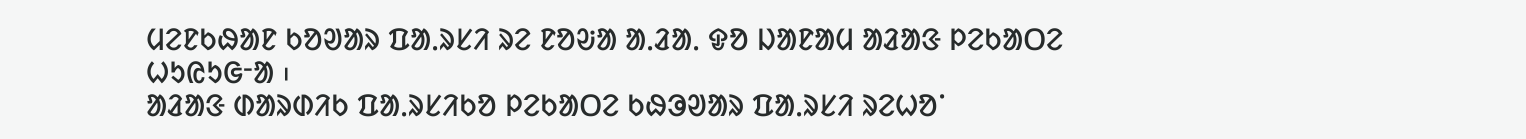ᱢᱮᱱᱠᱷᱟᱱ ᱠᱚᱣᱟᱨ ᱯᱟᱹᱨᱥᱤ ᱨᱮ ᱱᱚᱶᱟ ᱟᱹᱲᱟᱹ ᱫᱚ ᱡᱟᱱᱟᱢ ᱟᱲᱟᱝ ᱞᱮᱠᱟᱛᱮ ᱦᱩᱭᱩᱜᱼᱟ ᱾
ᱟᱲᱟᱝ ᱰᱟᱨᱰᱤᱠ ᱯᱟᱹᱨᱥᱤᱠᱚ ᱞᱮᱠᱟᱛᱮ ᱠᱷᱳᱣᱟᱨ ᱯᱟᱹᱨᱥᱤ ᱨᱮᱦᱚᱸ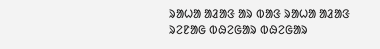ᱨᱟᱦᱟ ᱟᱲᱟᱝ ᱟᱨ ᱵᱟᱝ ᱨᱟᱦᱟ ᱟᱲᱟᱝ ᱨᱮᱱᱟᱜ ᱵᱷᱮᱜᱟᱨ ᱵᱷᱮᱜᱟᱨ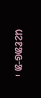ᱢᱮᱱᱟᱜᱼᱟ ᱾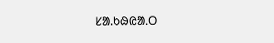ᱥᱟ.ᱠᱷᱭᱟᱹᱛ